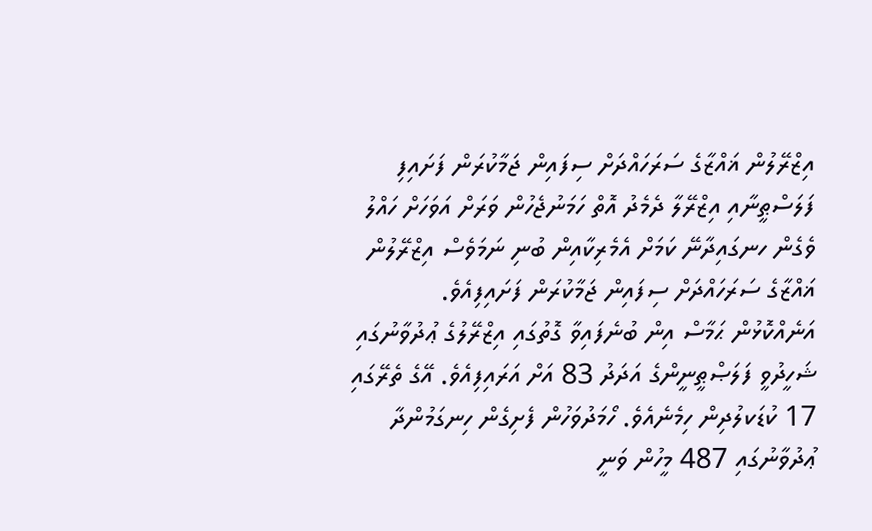އިޒްރޭލުން ޣައްޒާގެ ސަރަހައްދަށް ސިފައިން ޖަމާކުރަން ފަށައިފި
ފަލަސްޠީނާއި އިޒްރޭލާ ދެމެދު އޮތް ހަމަނުޖެހުން ވަރަށް އަވަހަށް ހައްލު ވެގެން ހނގައިދާނޭ ކަމަށް އެމެރިކާއިން ބުނި ނަމަވެސް އިޒްރޭލުން ޣައްޒާގެ ސަރަހައްދަށް ސިފައިން ޖަމާކުރަން ފަށައިފިއެވެ.
އަނެއްކޮޅުން ޙަމާސް އިން ބުނެފައިވާ ގޮތުގައި އިޒްރޭލުގެ ޢުދުވާނުގައި ޝަހީދުވީ ފަލަޞްޠީނީންގެ އަދަދު 83 އަށް އަރައިފިއެވެ. އޭގެ ތެރޭގައި 17 ކުޑަކލުދިން ހިމެނެއެވެ. ހޯމަދުވަހުން ފެށިގެން ހިނގަމުންދާ ޢުދުވާނުގައި 487 މީހުން ވަނީ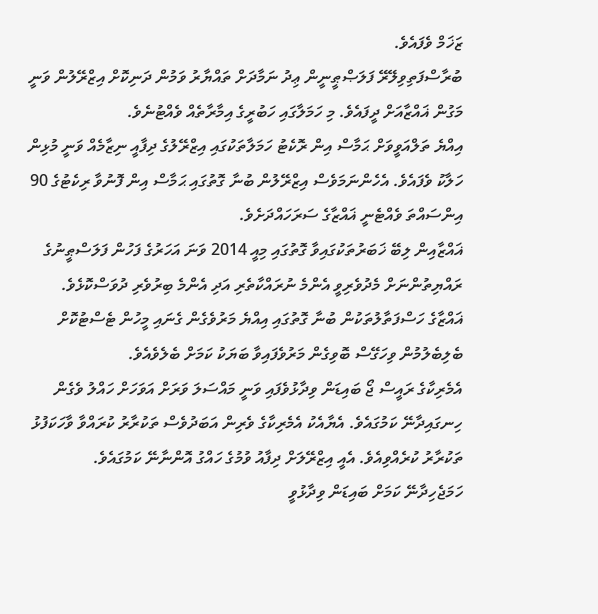ޒަޚަމް ވެފައެވެ.
ބުރާސްފަތިވިލޭރޭ ފަލަޞްޠީނީން ޢިދު ނަމާދަށް ތައްޔާރު ވަމުން ދަނިކޮށް އިޒްރޭލުން ވަނީ މަގުން ޣައްޒާއަށް ދީފައެވެ. މި ހަމަލާގައި ހަބުރީގެ އިމާރާތެއް ވެއްޓުނެވެ.
އިއްޔެ ތަލްއަވީވަށް ޙަމާސް އިން ރޮކެޓު ހަމަލާތަކުގައި އިޒްރޭލުގެ ދިފާއީ ނިޒާމެއް ވަނީ މުޅިން ހަލާކު ވެފައެވެ. އެހެންނަމަވެސް އިޒްރޭލުން ބުނާ ގޮތުގައި ޙަމާސް އިން ފޮނުވާ ރިކެޓުގެ 90 އިންސައްތަ ވެއްޓެނީ ޣައްޒާގެ ސަރަހައްދަށެވެ.
ޣައްޒާއިން ލިބޭ ޚަބަރުތަކުގައިވާ ގޮތުގައި މިއީ 2014 ވަނަ އަހަރުގެ ފަހުން ފަލަސްޠީނުގެ ރައްޔިތުންނަށް މެދުވެރިވީ އެންމެ ނުރައްކާތެރި އަދި އެންމެ ބިރުވެރި ދުވަސްކޮޅެވެ.
ޣައްޒާގެ ހަސްފަތާލުތަކުން ބުނާ ގޮތުގައި އިއްޔެ މަރުވެގެން ގެނައި މީހުން ޓެސްޓުކޮށް ބެލިބެލުމުން ވިހަގޭސް ބޮވިގެން މަރުވެފައިވާ ބަޔަކު ކަމަށް ބެލެވެއެވެ.
އެމެރިކާގެ ރައީސް ޖޯ ބައިޑަން ވިދާޅުވެފައި ވަނީ މައްސަލަ ވަރަށް އަވަހަށް ހައްލު ވެގެން ހިނގައިދާނޭ ކަމުގައެވެ. އެޔާއެކު އެމެރިކާގެ ވެރިން އަބަދުވެސް ތަކުރާރު ކުރައްވާ ވާހަކަފުޅު ތަކުރާރު ކުރެއްވިއެވެ. އެއީ އިޒްރޭލަށް ދިފާއު ވުމުގެ ހައްގު އޮންނާނޭ ކަމުގައެވެ.
ހަމަޖެހިދާނޭ ކަމަށް ބައިޑަން ވިދާޅުވީ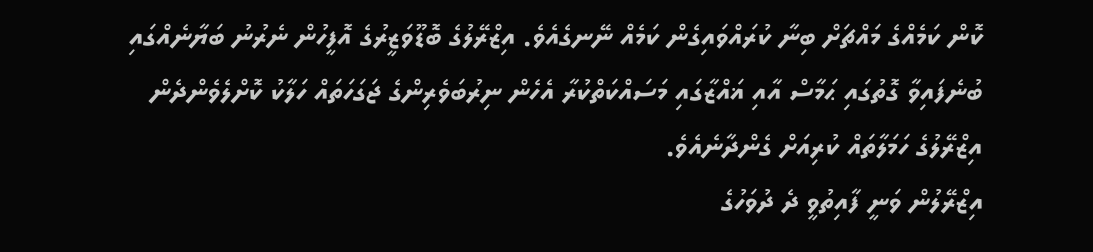ކޮން ކަމެއްގެ މައްޗަށް ބިނާ ކުރައްވައިގެން ކަމެއް ނޭނގެއެވެ. އިޒްރޭލުގެ ބޮޑޫވަޒީރުގެ އޮފީހުން ނެރުނު ބަޔާނެއްގައި ބުނެފައިވާ ގޮތުގައި ޙަމާސް އާއި ޣައްޒާގައި މަސައްކަތްކުރާ އެހެން ނިރުބަވެރިންގެ ޖަގަހަތައް ހަލާކު ކޮށްލެވެންދެން އިޒްރޭލުގެ ހަމަލާތައް ކުރިއަށް ގެންދާނެއެވެ.
އިޒްރޭލުން ވަނީ ފާއިތުވީ ދެ ދުވަހުގެ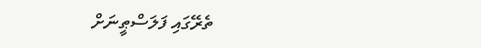ތެރޭގައި ފަލަސްޠީނަށް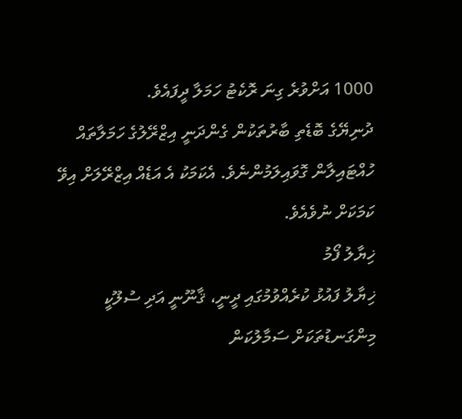1000 އަށްވުރެ ގިނަ ރޮކެޓު ހަމަލާ ދީފައެވެ.
ދުނިޔޭގެ ބޮޑެތި ބާރުތަކުން ގެންދަނީ އިޒްރޭލުގެ ހަމަލާތައް ހުއްޓައިލާން ގޮވައިލަމުންނެވެ. އެކަމަކު އެ އަޑެއް އިޒްރޭލަށް އިވޭ ކަމަކަށް ނުވެއެވެ.
ޚިޔާލު ފޯމު
ޚިޔާލު ފައުޅު ކުރެއްވުމުގައި ދީނީ، ޤާނޫނީ އަދި ސުލޫކީ މިންގަނޑުތަކަށް ސަމާލުކަން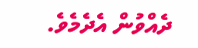ދެއްވުން އެދެމެވެ.